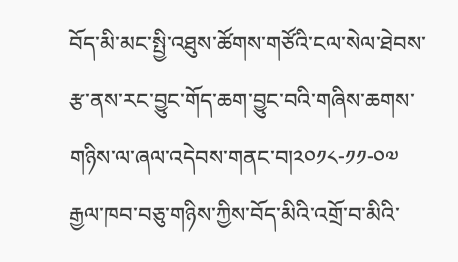བོད་མི་མང་སྤྱི་འཐུས་ཚོགས་གཙོའི་ངལ་སེལ་ཐེབས་རྩ་ནས་རང་བྱུང་གོད་ཆག་བྱུང་བའི་གཞིས་ཆགས་གཉིས་ལ་ཞལ་འདེབས་གནང་བ།༢༠༡༨-༡༡-༠༧
རྒྱལ་ཁབ་བཅུ་གཉིས་ཀྱིས་བོད་མིའི་འགྲོ་བ་མིའི་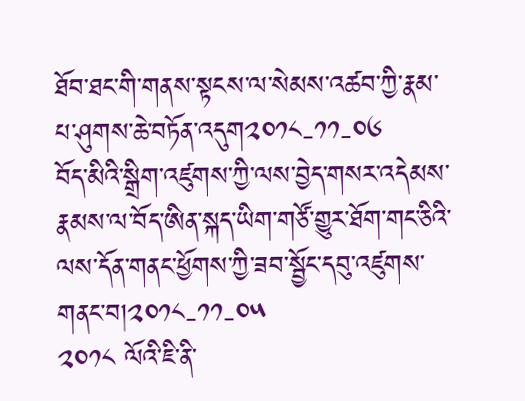ཐོབ་ཐང་གི་གནས་སྟངས་ལ་སེམས་འཚབ་ཀྱི་རྣམ་པ་ཤུགས་ཆེ་བཏོན་འདུག༢༠༡༨-༡༡-༠༦
བོད་མིའི་སྒྲིག་འཛུགས་ཀྱི་ལས་བྱེད་གསར་འདེམས་རྣམས་ལ་བོད་ཨིན་སྐད་ཡིག་གཙོ་གྱུར་ཐོག་གང་ཅིའི་ལས་དོན་གནང་ཕྱོགས་ཀྱི་ཟབ་སྦྱོང་དབུ་འཛུགས་གནང་བ།༢༠༡༨-༡༡-༠༥
༢༠༡༨ ལོའི་ཇི་ནི་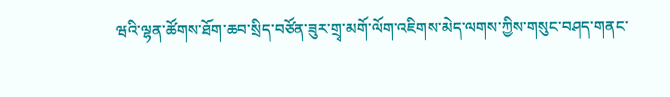ཝའི་ལྷན་ཚོགས་ཐོག་ཆབ་སྲིད་བཙོན་ཟུར་གྲྭ་མགོ་ལོག་འཇིགས་མེད་ལགས་ཀྱིས་གསུང་བཤད་གནང་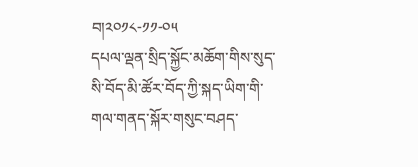བ།༢༠༡༨-༡༡-༠༥
དཔལ་ལྡན་སྲིད་སྐྱོང་མཆོག་གིས་སུད་སི་བོད་མི་ཚོར་བོད་ཀྱི་སྐད་ཡིག་གི་གལ་གནད་སྐོར་གསུང་བཤད་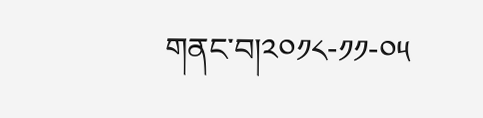གནང་བ།༢༠༡༨-༡༡-༠༥